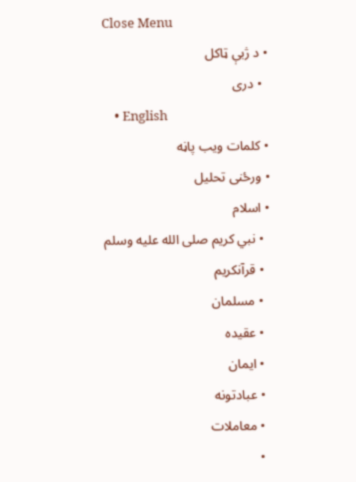Close Menu
  • د ژبې ټاکل
    • دری
    • English
  • کلمات ويب پاڼه
  • ورځنی تحلیل
  • اسلام
    • نبي کریم صلى الله عليه وسلم
    • قرآنکریم
    • مسلمان
    • عقیده
    • ایمان
    • عبادتونه
    • معاملات
    •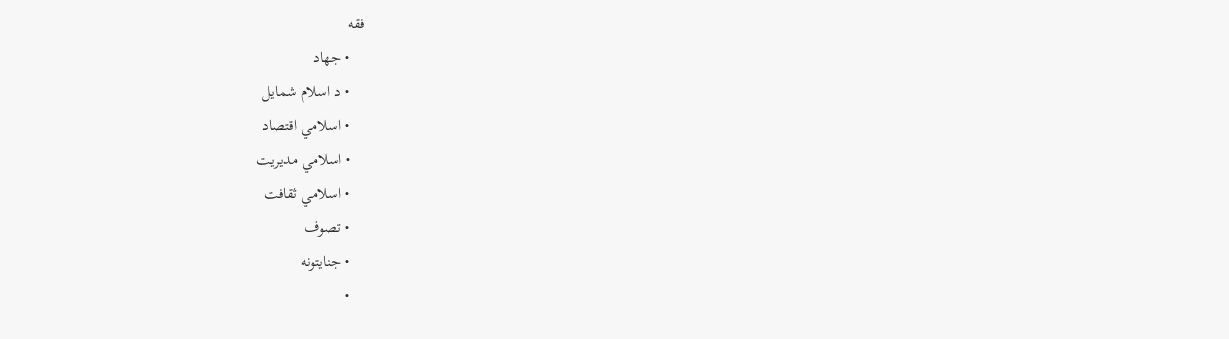فقه
    • جهاد
    • د اسلام شمایل
    • اسلامي اقتصاد
    • اسلامي مدیریت
    • اسلامي ثقافت
    • تصوف
    • جنایتونه
    •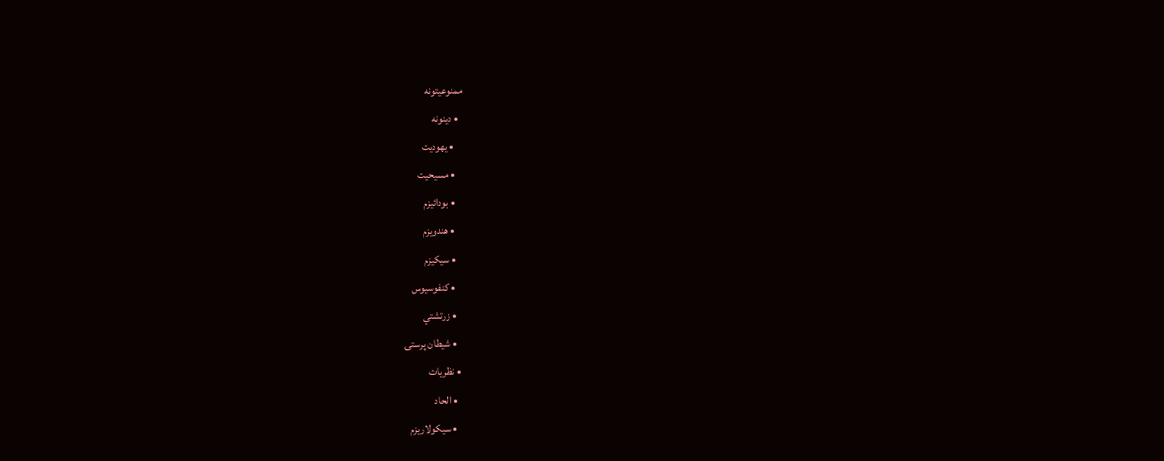ممنوعیتونه
  • دینونه
    • یهودیت
    • مسیحیت
    • بودائیزم
    • هندویزم
    • سیکیزم
    • کنفوسیوس
    • زرتشتي
    • شیطان پرستۍ
  • نظریات
    • الحاد
    • سیکولاریزم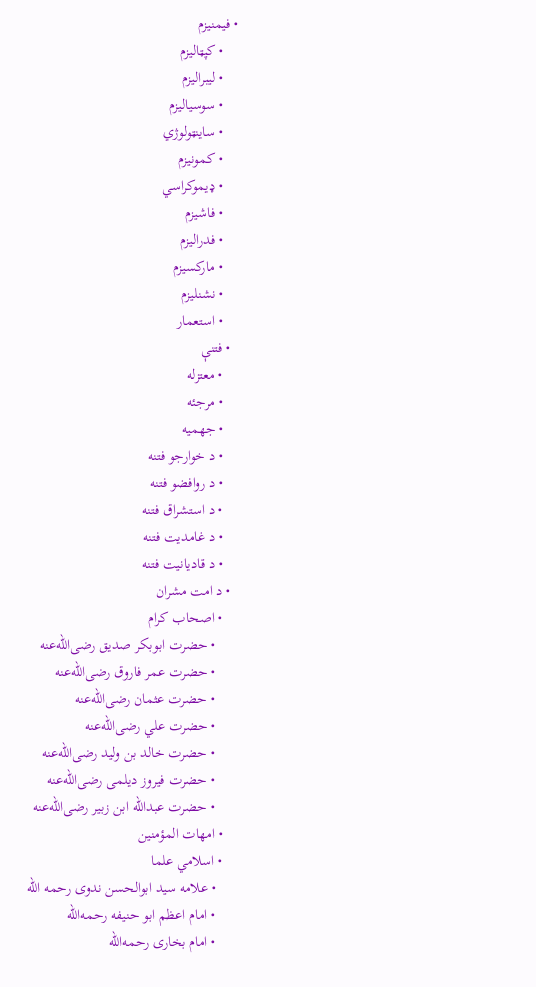• فیمنیزم
    • کپټالیزم
    • لیبرالیزم
    • سوسیالیزم
    • ساینټولوژي
    • کمونیزم
    • ډیموکراسي
    • فاشیزم
    • فدرالیزم
    • مارکسیزم
    • نشنلیزم
    • استعمار
  • فتنې
    • معتزله
    • مرجئه
    • جهمیه
    • د خوارجو فتنه
    • د روافضو فتنه
    • د استشراق فتنه
    • د غامدیت فتنه
    • د قادیانیت فتنه
  • د امت مشران
    • اصحاب کرام
      • حضرت ابوبکر صدیق رضی‌الله‌عنه
      • حضرت عمر فاروق رضی‌الله‌عنه
      • حضرت عثمان رضی‌الله‌عنه
      • حضرت علي رضی‌الله‌عنه
      • حضرت خالد بن ولید رضی‌الله‌عنه
      • حضرت فیروز دیلمی رضی‌الله‌عنه
      • حضرت عبدالله ابن زبیر رضی‌الله‌عنه
    • امهات المؤمنین
    • اسلامي علما
      • علامه سید ابوالحسن ندوی رحمه الله
      • امام اعظم ابو حنیفه رحمه‌الله
      • امام بخاری رحمه‌الله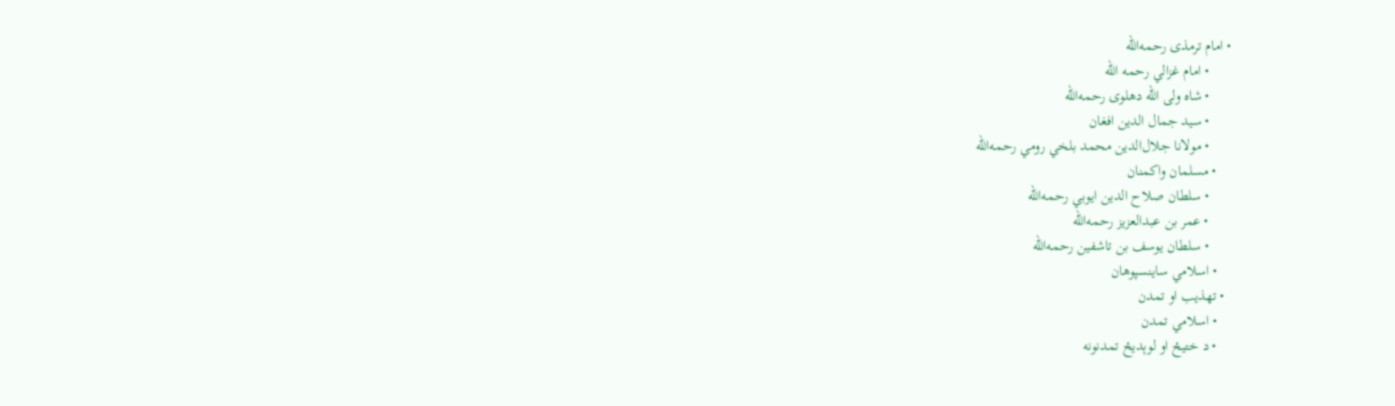• امام ترمذی رحمه‌الله
      • امام غزالي رحمه الله
      • شاه ولی الله دهلوی رحمه‌الله
      • سید جمال الدین افغان
      • مولانا جلال‌الدین محمد بلخي رومي رحمه‌الله
    • مسلمان واکمنان
      • سلطان صلاح الدین ایوبي رحمه‌الله
      • عمر بن عبدالعزیز رحمه‌الله
      • سلطان یوسف بن تاشفین رحمه‌الله
    • اسلامي ساینسپوهان
  • تهذیب او تمدن
    • اسلامي تمدن
    • د ختیځ او لوېدیځ تمدنونه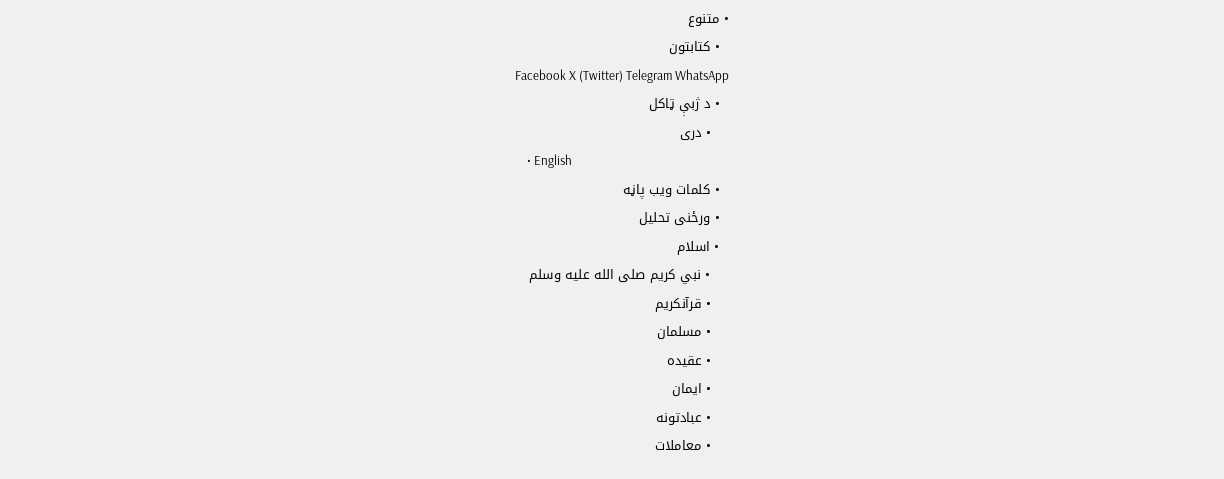• متنوع
  • کتابتون
Facebook X (Twitter) Telegram WhatsApp
  • د ژبې ټاکل
    • دری
    • English
  • کلمات ويب پاڼه
  • ورځنی تحلیل
  • اسلام
    • نبي کریم صلى الله عليه وسلم
    • قرآنکریم
    • مسلمان
    • عقیده
    • ایمان
    • عبادتونه
    • معاملات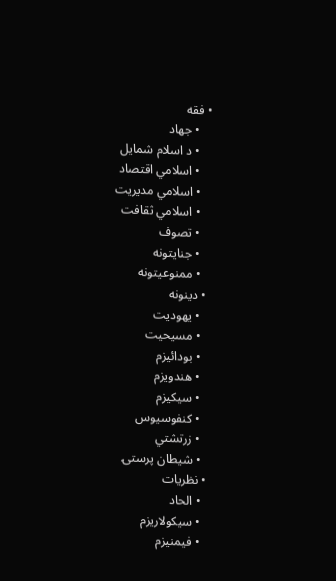• فقه
    • جهاد
    • د اسلام شمایل
    • اسلامي اقتصاد
    • اسلامي مدیریت
    • اسلامي ثقافت
    • تصوف
    • جنایتونه
    • ممنوعیتونه
  • دینونه
    • یهودیت
    • مسیحیت
    • بودائیزم
    • هندویزم
    • سیکیزم
    • کنفوسیوس
    • زرتشتي
    • شیطان پرستۍ
  • نظریات
    • الحاد
    • سیکولاریزم
    • فیمنیزم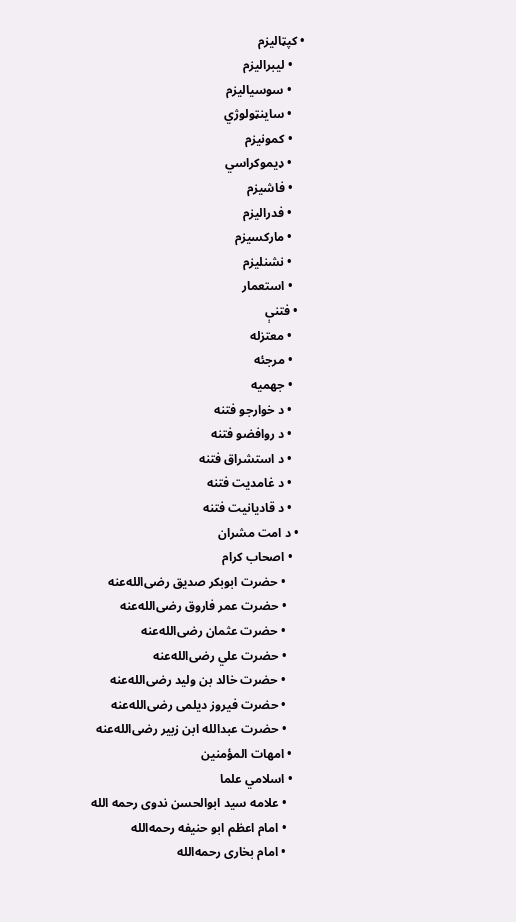• کپټالیزم
    • لیبرالیزم
    • سوسیالیزم
    • ساینټولوژي
    • کمونیزم
    • ډیموکراسي
    • فاشیزم
    • فدرالیزم
    • مارکسیزم
    • نشنلیزم
    • استعمار
  • فتنې
    • معتزله
    • مرجئه
    • جهمیه
    • د خوارجو فتنه
    • د روافضو فتنه
    • د استشراق فتنه
    • د غامدیت فتنه
    • د قادیانیت فتنه
  • د امت مشران
    • اصحاب کرام
      • حضرت ابوبکر صدیق رضی‌الله‌عنه
      • حضرت عمر فاروق رضی‌الله‌عنه
      • حضرت عثمان رضی‌الله‌عنه
      • حضرت علي رضی‌الله‌عنه
      • حضرت خالد بن ولید رضی‌الله‌عنه
      • حضرت فیروز دیلمی رضی‌الله‌عنه
      • حضرت عبدالله ابن زبیر رضی‌الله‌عنه
    • امهات المؤمنین
    • اسلامي علما
      • علامه سید ابوالحسن ندوی رحمه الله
      • امام اعظم ابو حنیفه رحمه‌الله
      • امام بخاری رحمه‌الله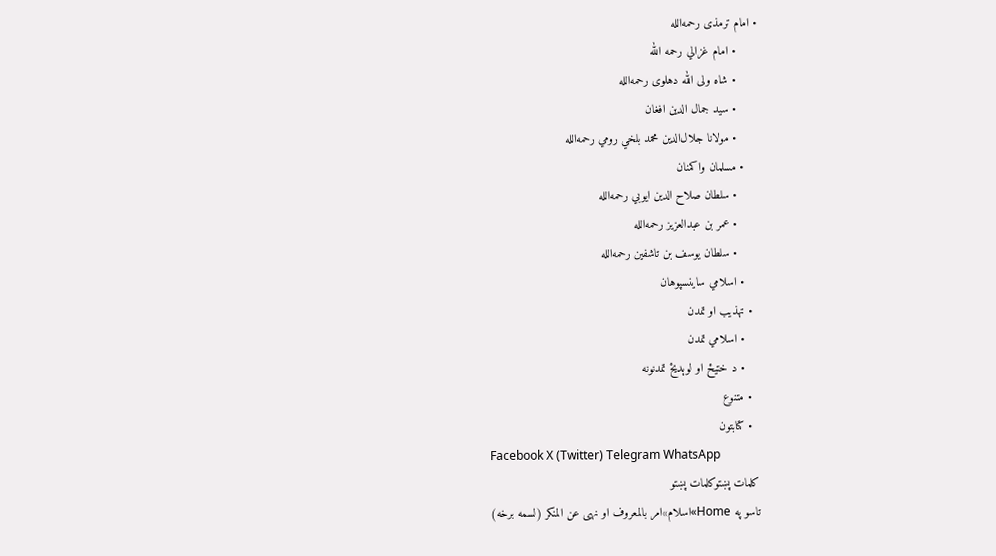• امام ترمذی رحمه‌الله
      • امام غزالي رحمه الله
      • شاه ولی الله دهلوی رحمه‌الله
      • سید جمال الدین افغان
      • مولانا جلال‌الدین محمد بلخي رومي رحمه‌الله
    • مسلمان واکمنان
      • سلطان صلاح الدین ایوبي رحمه‌الله
      • عمر بن عبدالعزیز رحمه‌الله
      • سلطان یوسف بن تاشفین رحمه‌الله
    • اسلامي ساینسپوهان
  • تهذیب او تمدن
    • اسلامي تمدن
    • د ختیځ او لوېدیځ تمدنونه
  • متنوع
  • کتابتون
Facebook X (Twitter) Telegram WhatsApp
کلمات پښتوکلمات پښتو
تاسو په Home»اسلام»امر بالمعروف او نهی عن المنکر (لسمه برخه)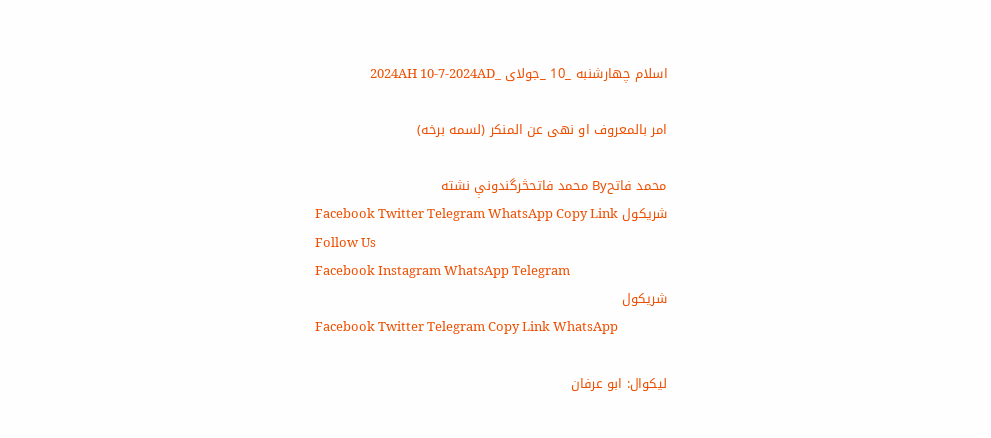اسلام چهارشنبه _10 _جولای _2024AH 10-7-2024AD

امر بالمعروف او نهی عن المنکر (لسمه برخه)

محمد فاتحBy محمد فاتحڅرگندونې نشته
شریکول Facebook Twitter Telegram WhatsApp Copy Link
Follow Us
Facebook Instagram WhatsApp Telegram
شریکول
Facebook Twitter Telegram Copy Link WhatsApp

لیکوال: ابو عرفان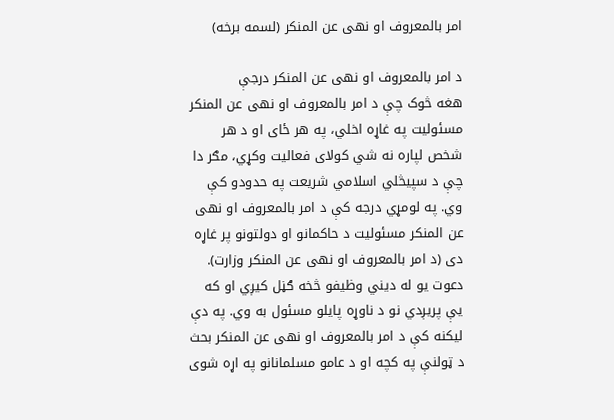امر بالمعروف او نهی عن المنکر (لسمه برخه)

د امر بالمعروف او نهی عن المنکر درجې
هغه څوک چې د امر بالمعروف او نهی عن المنکر مسئولیت په غاړه اخلي، په هر ځای او د هر شخص لپاره نه شي کولای فعالیت وکړي، مګر دا چې د سپیڅلي اسلامي شریعت په حدودو کې وي. په لومړي درجه کې د امر بالمعروف او نهی عن المنکر مسئولیت د حاکمانو او دولتونو پر غاړه دی (د امر بالمعروف او نهی عن المنکر وزارت). دعوت يو له ديني وظيفو څخه ګڼل كيږي او كه يې پريږدي نو د ناوړه پايلو مسئول به وي. په دې لیکنه کې د امر بالمعروف او نهی عن المنکر بحث د ټولنې په کچه او د عامو مسلمانانو په اړه شوی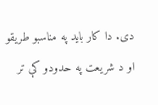دی. دا کار باید په مناسبو طریقو او د شریعت په حدودو کې تر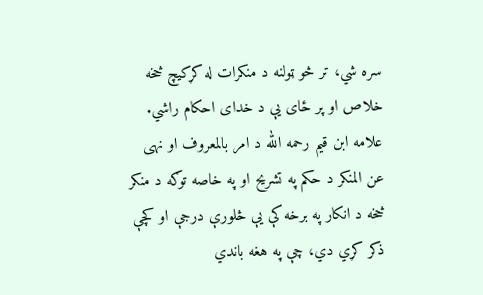سره شي، تر څو ټولنه د منکرات له کړکیچ څخه خلاص او پر ځای یې د خدای احکام راشي.
علامه ابن قیم رحمه الله د امر بالمعروف او نهی عن المنکر د حکم په تشریح او په خاصه توګه د منکر څخه د انکار په برخه کې یې څلورې درجې او کچې ذکر کړي دي، چې په هغه باندي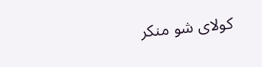کولای شو منکر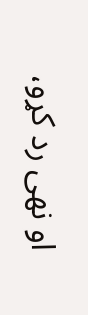او نهی رد کړو،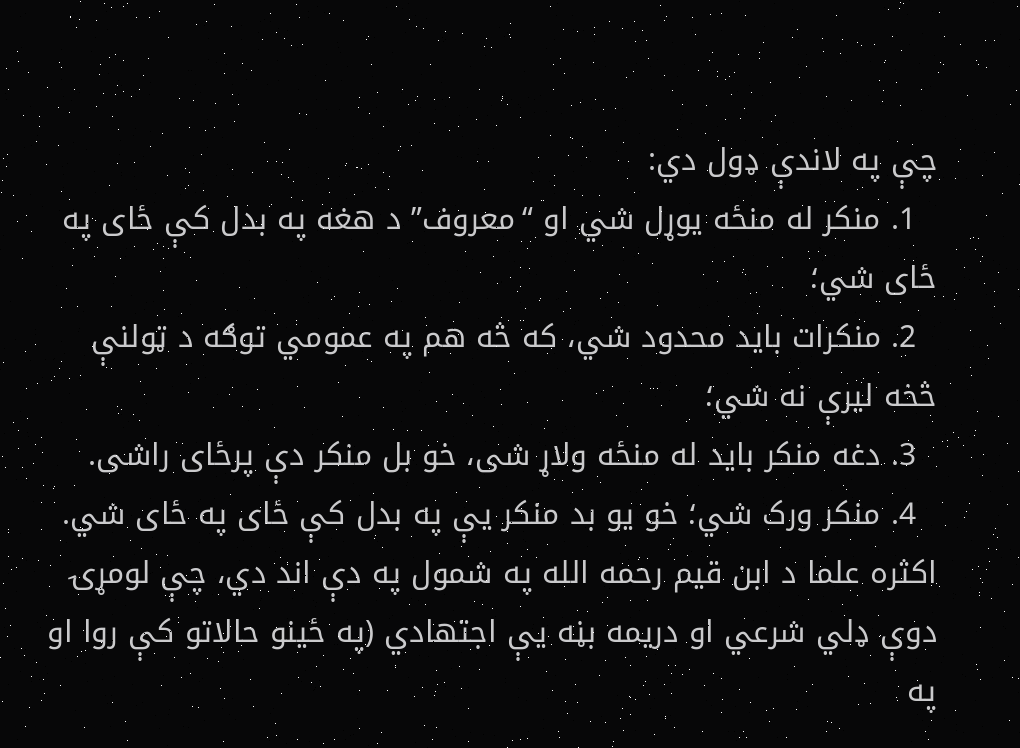چې په لاندې ډول دي:
  1. منکر له منځه یوړل شي او “معروف” د هغه په بدل کې ځای په ځای شي؛
  2. منکرات باید محدود شي، که څه هم په عمومي توګه د ټولنې څخه لیرې نه شي؛
  3. دغه منکر باید له منځه ولاړ شی، خو بل منکر دې پرځای راشی.
  4. منکر ورک شي؛ خو یو بد منکر یې په بدل کې ځای په ځای شي.
اکثره علما د ابن قيم رحمه الله په شمول په دې اند دي، چې لومړۍ دوې ډلي شرعي او دريمه بڼه يې اجتهادي (په ځينو حالاتو کې روا او په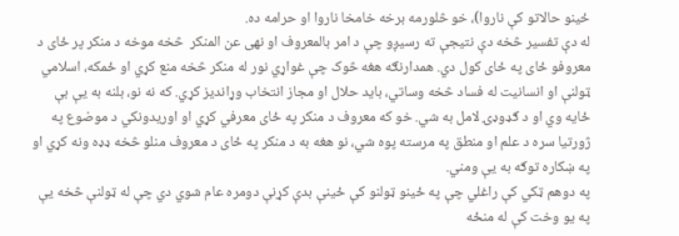ځينو حالاتو کې ناروا)، خو څلورمه برخه خامخا ناروا او حرامه ده.
له دې تفسير څخه دې نتيجې ته رسيږو چې د امر بالمعروف او نهی عن المنکر  څخه موخه د منکر پر ځای د معروفو ځای په ځای کول دي. همدارنګه هغه څوک چې غواړي نور له منکر څخه منع کړي او ځمکه، اسلامي ټولنې او انسانیت له فساد څخه وساتي، باید حلال او مجاز انتخاب وړاندیز کړي. که نه نو، بلنه به یې بې ځایه وي او د ګډوډۍ لامل به شي. خو که معروف د منکر په ځای معرفي کړي او اوریدونکي د موضوع په ژورتیا سره د علم او منطق په مرسته پوه شي، نو هغه به د منکر په ځای د معروف منلو څخه ډډه ونه کړي او په ښکاره توګه به یې ومني.
په دوهم ټکي کې راغلي چې په ځينو ټولنو کې ځينې بدې کړنې دومره عام شوي دي چې له ټولنې څخه يې په يو وخت کې له منځه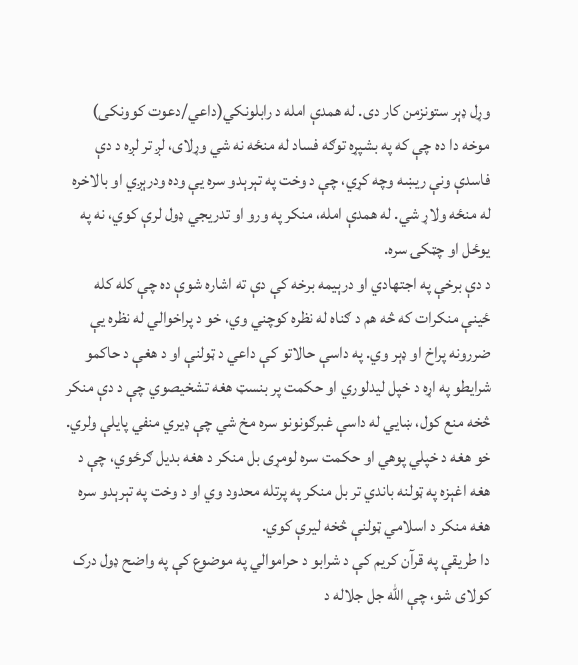وړل ډېر ستونزمن کار دی. له همدې امله د رابلونکي(داعي/دعوت کوونکی) موخه دا ده چې که په بشپړه توګه فساد له منځه نه شي وړلای، لږ تر لږه د دې فاسدې ونې ريښه وچه کړي، چې د وخت په تېرېدو سره يې وده ودرېږي او بالاخره له منځه ولاړ شي. له همدې امله، منکر په ورو او تدریجي ډول لرې کوي، نه په یوځل او چټکۍ سره.
د دې برخې په اجتهادي او درېيمه برخه کې دې ته اشاره شوې ده چې کله کله ځينې منکرات که څه هم د ګناه له نظره کوچني وي، خو د پراخوالي له نظره يې ضررونه پراخ او ډېر وي. په داسې حالاتو کې داعي د ټولنې او د هغې د حاکمو شرايطو په اړه د خپل ليدلوري او حکمت پر بنسټ هغه تشخیصوي چې د دې منکر څخه منع کول، ښايي له داسې غبرګونونو سره مخ شي چې ډیري منفي پايلې ولري. خو هغه د خپلي پوهي او حکمت سره لومړی بل منکر د هغه بدیل ګرځوي، چې د هغه اغېزه په ټولنه باندي تر بل منکر په پرتله محدود وي او د وخت په تېرېدو سره هغه منکر د اسلامي ټولنې څخه لیرې کوي.
دا طریقې په قرآن کریم کې د شرابو د حراموالي په موضوع کې په واضح ډول درک کولای شو، چې الله جل جلاله د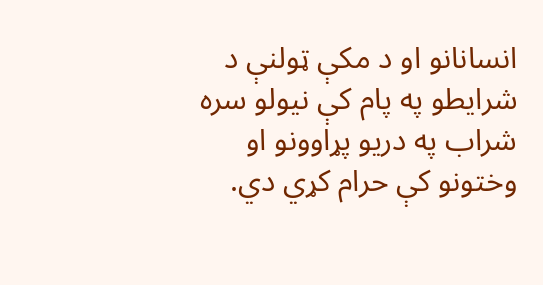انسانانو او د مکې ټولنې د شرایطو په پام کې نیولو سره شراب په دریو پړاوونو او وختونو کې حرام کړي دي.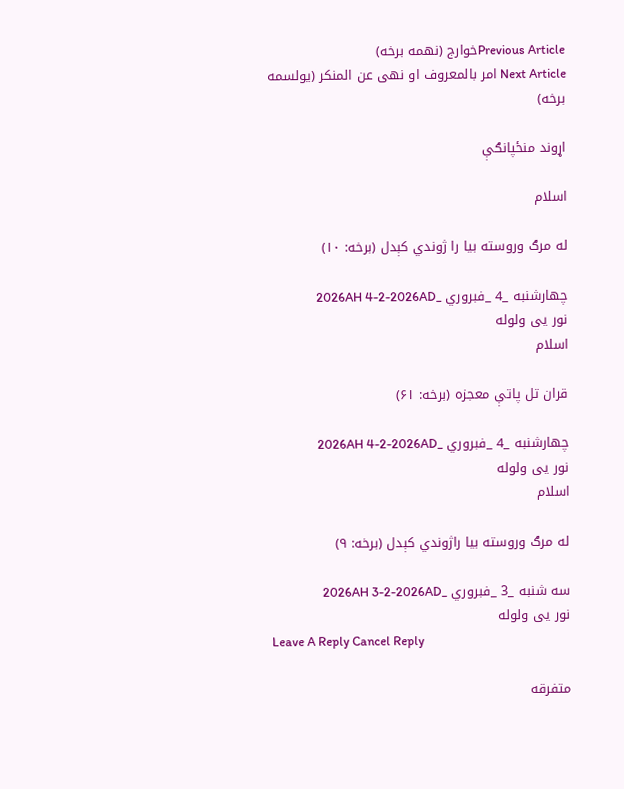Previous Articleخوارج (نهمه برخه)
Next Article امر بالمعروف او نهی عن المنکر (یولسمه برخه)

اړوند منځپانګې

اسلام

له مرګ وروسته بیا را ژوندي کېدل (برخه: ۱۰)

چهارشنبه _4 _فبروري _2026AH 4-2-2026AD
نور یی ولوله
اسلام

قران تل ‌پاتې معجزه (برخه: ۶۱)

چهارشنبه _4 _فبروري _2026AH 4-2-2026AD
نور یی ولوله
اسلام

له مرګ وروسته بیا راژوندي کېدل (برخه: ۹)

سه شنبه _3 _فبروري _2026AH 3-2-2026AD
نور یی ولوله
Leave A Reply Cancel Reply

متفرقه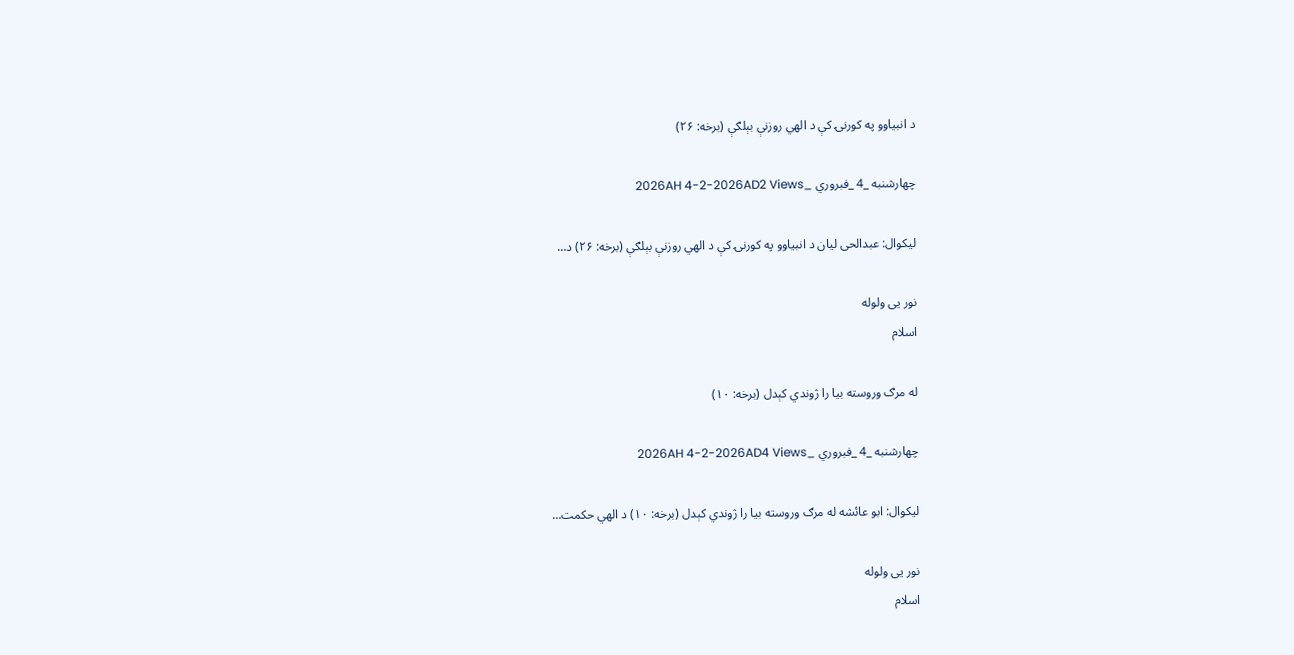د انبیاوو په کورنۍ کې د الهي روزنې بېلګې (برخه: ۲۶)

چهارشنبه _4 _فبروري _2026AH 4-2-2026AD2 Views

لیکوال: عبدالحی لیان د انبیاوو په کورنۍ کې د الهي روزنې بېلګې (برخه: ۲۶) د…

نور یی ولوله
اسلام

له مرګ وروسته بیا را ژوندي کېدل (برخه: ۱۰)

چهارشنبه _4 _فبروري _2026AH 4-2-2026AD4 Views

لیکوال: ابو عائشه له مرګ وروسته بیا را ژوندي کېدل (برخه: ۱۰) د الهي حکمت…

نور یی ولوله
اسلام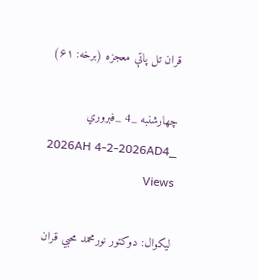قران تل ‌پاتې معجزه (برخه: ۶۱)

چهارشنبه _4 _فبروري _2026AH 4-2-2026AD4 Views

لیکوال: دوکتور نورمحمد محبي قران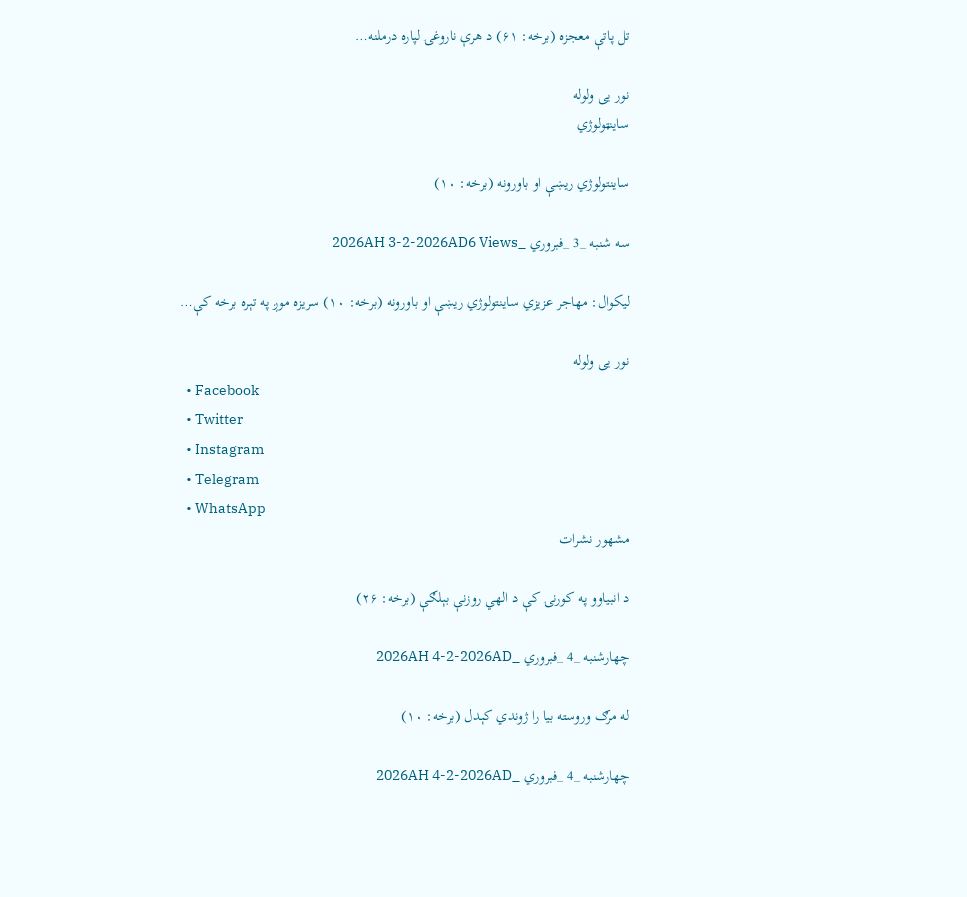تل ‌پاتې معجزه (برخه: ۶۱) د هرې ناروغۍ لپاره درملنه…

نور یی ولوله
ساینټولوژي

ساينتولوژي ريښې او باورونه (برخه: ۱۰)

سه شنبه _3 _فبروري _2026AH 3-2-2026AD6 Views

لیکوال: مهاجر عزیزي ساينتولوژي ريښې او باورونه (برخه: ۱۰) سریزه موږ په تېره برخه کې…

نور یی ولوله
  • Facebook
  • Twitter
  • Instagram
  • Telegram
  • WhatsApp
مشهور نشرات

د انبیاوو په کورنۍ کې د الهي روزنې بېلګې (برخه: ۲۶)

چهارشنبه _4 _فبروري _2026AH 4-2-2026AD

له مرګ وروسته بیا را ژوندي کېدل (برخه: ۱۰)

چهارشنبه _4 _فبروري _2026AH 4-2-2026AD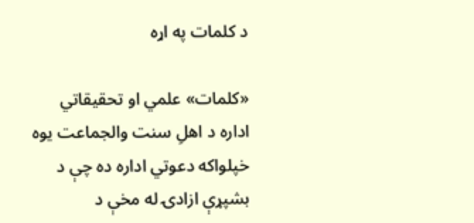د کلمات په اړه

«کلمات» علمي او تحقیقاتي اداره د اهلِ سنت والجماعت یوه خپلواکه دعوتي اداره ده چې د بشپړې ازادۍ له مخې د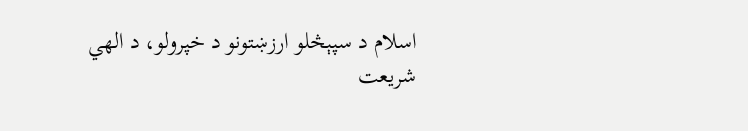اسلام د سپېڅلو ارزښتونو د خپرولو، د الهي شریعت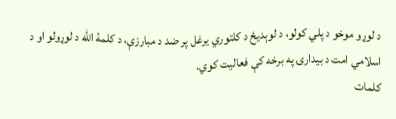د لوړو موخو د پلي کولو، د لوېدیځ د کلتوري یرغل پر ضد د مبارزې، د کلمۀ الله د لوړولو او د اسلامي امت د بیدارۍ په برخه کې فعالیت کوي.
کلمات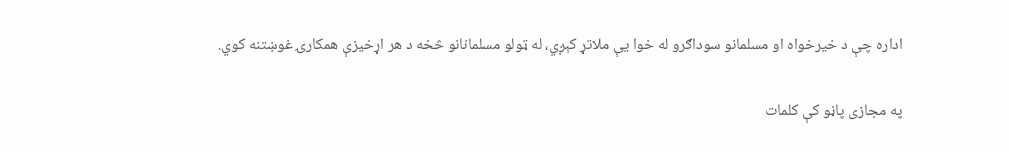اداره چې د خیرخواه او مسلمانو سوداګرو له خوا یې ملاتړ کېږي، له ټولو مسلمانانو څخه د هر اړخیزې همکارۍ غوښتنه کوي.

په مجازی پاڼو کې کلمات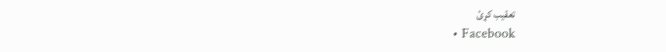تعقیب کړئ
  • Facebook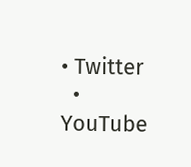• Twitter
  • YouTube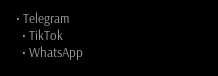• Telegram
  • TikTok
  • WhatsApp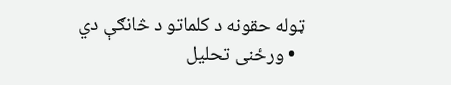ټوله حقونه د کلماتو د څانګې دي
  • ورځنی تحلیل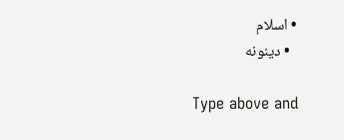• اسلام
  • دینونه

Type above and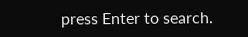press Enter to search.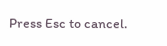Press Esc to cancel.